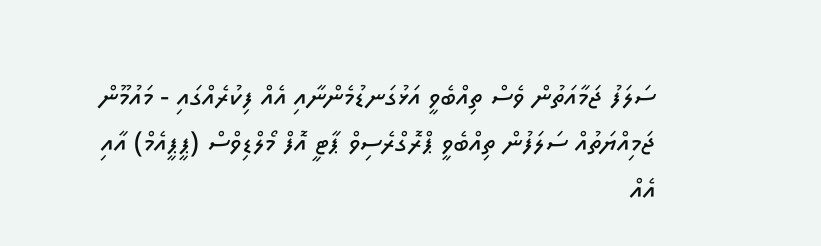ސަލަފު ޖަމާއަތުން ވެސް ތިއްބެވީ އަޅުގަނޑުމެންނާއި އެއް ފިކުރެއްގައި - މައުމޫން
ޖަމިއްޔަތުއް ސަލަފުން ތިއްބެވީ ޕްރޮގްރެސިވް ޕާޓީ އޮފް މޯލްޑިވްސް (ޕީޕީއެމް) އާއި އެއް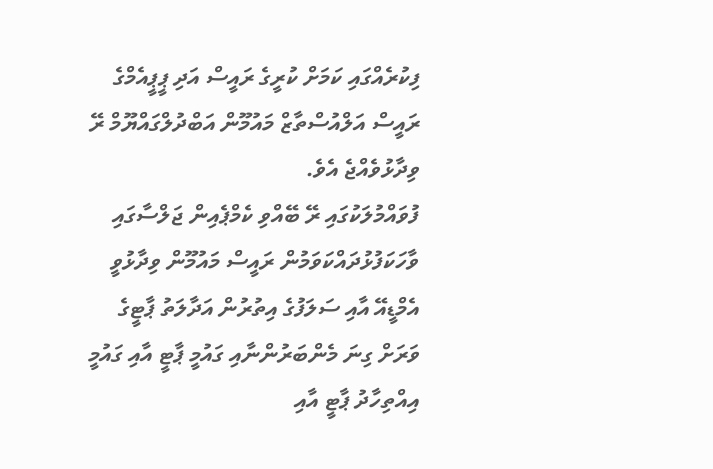ފިކުރެއްގައި ކަމަށް ކުރީގެ ރައީސް އަދި ޕީޕީއެމްގެ ރައީސް އަލްއުސްތާޒް މައުމޫން އަބްދުލްގައްޔޫމް ރޭ ވިދާޅުވެއްޖެ އެވެ.
ފުވައްމުލަކުގައި ރޭ ބޭއްވި ކެމްޕެއިން ޖަލްސާގައި ވާހަކަފުޅުދައްކަވަމުން ރައީސް މައުމޫން ވިދާޅުވީ އެމްޑީއޭ އާއި ސަލަފުގެ އިތުރުން އަދާލަތު ޕާޓީގެ ވަރަށް ގިނަ މެންބަރުންނާއި ގައުމީ ޕާޓީ އާއި ގައުމީ އިއްތިހާދު ޕާޓީ އާއި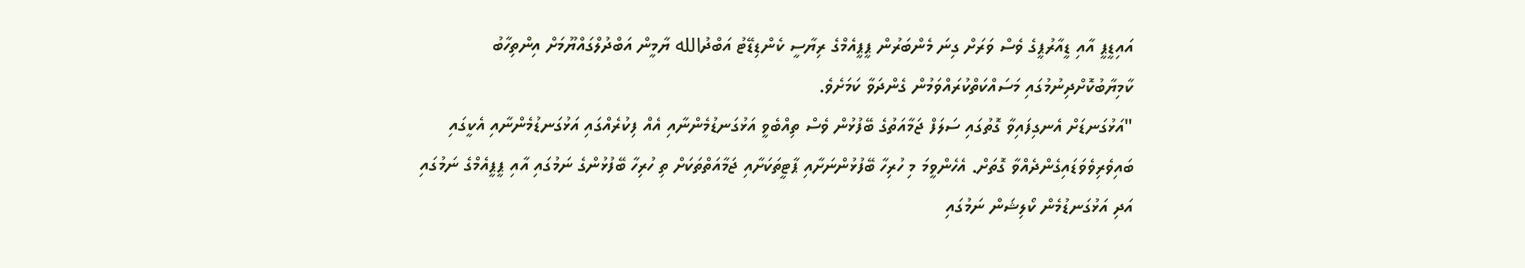އައިޑީޕީ އާއި ޑީއާރުޕީގެ ވެސް ވަރަށް ގިނަ މެންބަރުން ޕީޕީއެމްގެ ރިޔާސީ ކެންޑިޑޭޓު އަބްދުالله ޔާމީން އަބްދުލްގައްޔޫމަށް އިންތިހާބު ކާމިޔާބުކޮށްދިނުމުގައި މަސައްކަތްކުރައްވަމުން ގެންދަވާ ކަމަށެވެ.
"އަޅުގަނޑަށް އެނގިފައިވާ ގޮތުގައި ސަލަފް ޖަމާއަތުގެ ބޭފުޅުން ވެސް ތިއްބެވީ އަޅުގަނޑުމެންނާއި އެއް ފިކުރެއްގައި އަޅުގަނޑުމެންނާއި އެކީގައި ބައިވެރިވެވަޑައިގެންދެއްވާ ގޮތަށް. އެހެންވީމަ މި ހުރިހާ ބޭފުޅުންނަށާއި ޕާޓީތަކަށާއި ޖަމާއަތްތަކަށް ތި ހުރިހާ ބޭފުޅުންގެ ނަމުގައި އާއި ޕީޕީއެމްގެ ނަމުގައި އަދި އަޅުގަނޑުމެން ކޯލިޝަން ނަމުގައި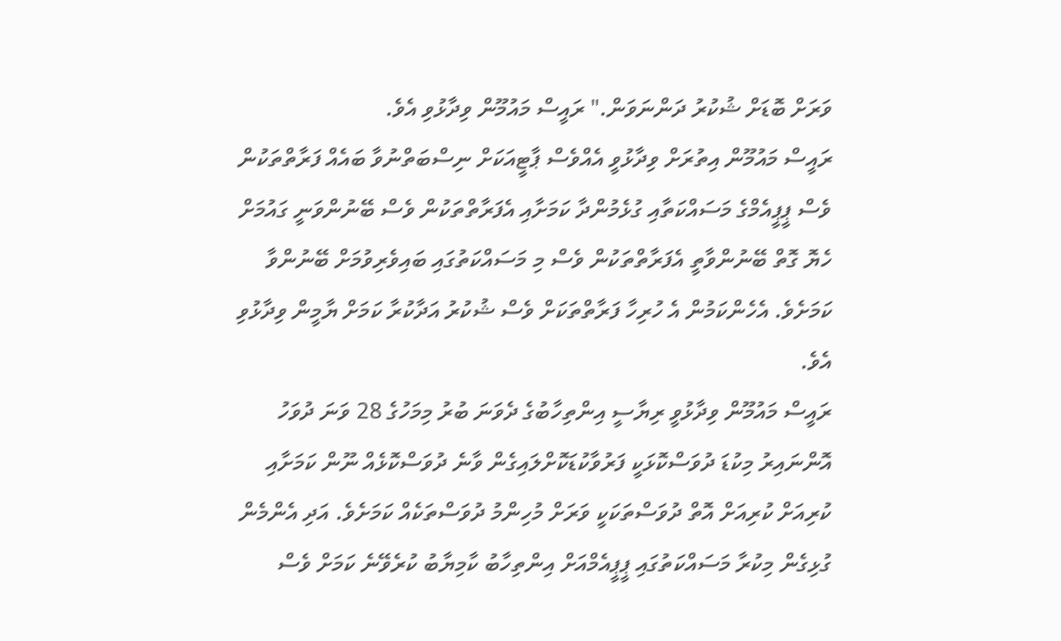ވަރަށް ބޮޑަށް ޝުކުރު ދަންނަވަން." ރައީސް މައުމޫން ވިދާޅުވި އެވެ.
ރައީސް މައުމޫން އިތުރަށް ވިދާޅުވީ އެއްވެސް ޕާޓީއަކަށް ނިސްބަތްނުވާ ބައެއް ފަރާތްތަކުން ވެސް ޕީޕީއެމްގެ މަސައްކަތާއި ގުޅެމުންދާ ކަމަށާއި އެފަރާތްތަކުން ވެސް ބޭނުންވަނީ ގައުމަށް ހެޔޮ ގޮތް ބޭނުންވާތީ އެފަރާތްތަކުން ވެސް މި މަސައްކަތުގައި ބައިވެރިވުމަށް ބޭނުންވާ ކަމަށެވެ. އެހެންކަމުން އެ ހުރިހާ ފަރާތްތަކަށް ވެސް ޝުކުރު އަދާކުރާ ކަމަށް ޔާމީން ވިދާޅުވި އެވެ.
ރައީސް މައުމޫން ވިދާޅުވީ ރިޔާސީ އިންތިހާބުގެ ދެވަނަ ބުރު މިމަހުގެ 28 ވަނަ ދުވަހު އޮންނައިރު މިކުޑަ ދުވަސްކޮޅަކީ ފަރުވާކުޑަކޮށްލައިގެން ވާނެ ދުވަސްކޮޅެއް ނޫން ކަމަށާއި ކުރިއަށް ކުރިއަށް އޮތް ދުވަސްތަކަކީ ވަރަށް މުހިންމު ދުވަސްތަކެއް ކަމަށެވެ. އަދި އެންމެން ގުޅިގެން މިކުރާ މަސައްކަތުގައި ޕީޕީއެމްއަށް އިންތިހާބު ކާމިޔާބު ކުރެވޭނެ ކަމަށް ވެސް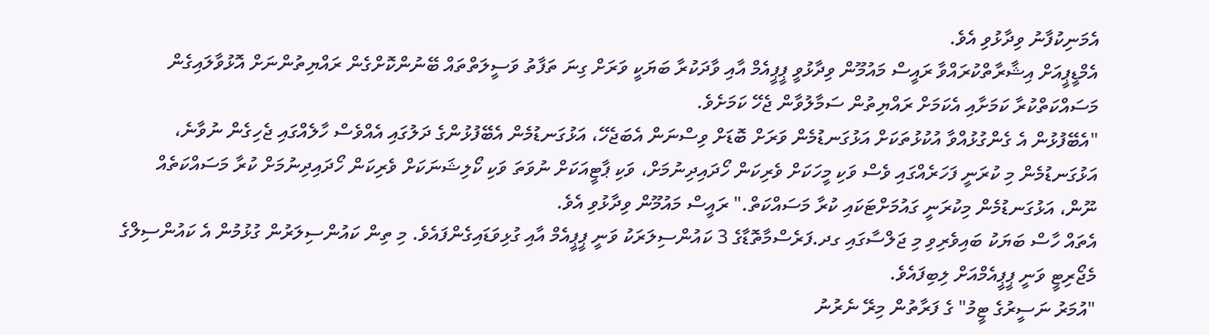އެމަނިކުފާނު ވިދާޅުވި އެވެ.
އެމްޑީޕީއަށް އިޝާރާތްކުރައްވާ ރައީސް މައުމޫން ވިދާޅުވީ ޕީޕީއެމް އާއި ވާދަކުރާ ބަޔަކީ ވަރަށް ގިނަ ތަފާތު ވަސީލަތްތައް ބޭނުންކޮށްގެން ރައްޔިތުންނަށް އޮޅުވާލައިގެން މަސައްކަތްކުރާ ކަމަށާއި އެކަމަށް ރައްޔިތުން ސަމާލުވާން ޖެހޭ ކަމަށެވެ.
"އެބޭފުޅުން އެ ގެންގުޅުއްވާ އުކުޅުތަކަށް އަޅުގަނޑުމެން ވަރަށް ބޮޑަށް ވިސްނަން އެބަޖެހޭ، އަޅުގަނޑުމެން އެބޭފުޅުންގެ ދަލުގައި އެއްވެސް ހާލެއްގައި ޖެހިގެން ނުވާނެ، އަޅުގަނޑުމެން މި ކުރަނީ ފަހަރެއްގައި ވެސް ވަކި މީހަކަށް ވެރިކަން ހޯދައިދިނުމަށް، ވަކި ޕާޓީއަކަށް ނުވަތަ ވަކި ކޯލިޝަނަކަށް ވެރިކަން ހޯދައިދިނުމަށް ކުރާ މަސައްކަތެއް ނޫން، އަޅުގަނޑުމެން މިކުރަނީ ގައުމަށްޓަކައި ކުރާ މަސައްކަތް." ރައީސް މައުމޫން ވިދާޅުވި އެވެ.
އެތައް ހާސް ބަޔަކު ބައިވެރިވި މި ޖަލްސާގައި ގދ.ފަރެސްމާތޮޑާގެ 3 ކައުންސިލަރަކު ވަނީ ޕީޕީއެމް އާއި ގުޅިވަޑައިގެންފައެވެ. މި ތިން ކައުންސިލަރުން ގުޅުމުން އެ ކައުންސިލްގެ މެޖޯރިޓީ ވަނީ ޕީޕީއެމްއަށް ލިބިފައެވެ.
"އުމަރު ނަސީރުގެ ޓީމު" ގެ ފަރާތުން މިރޭ ނެރުނު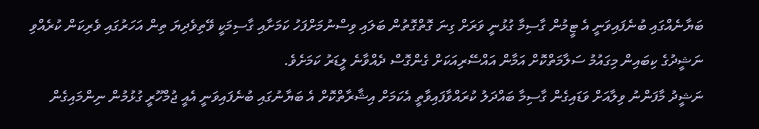ބަޔާނެއްގައި ބުނެފައިވަނީ އެ ޓީމުން ގާސިމާ ގުޅުނީ ވަރަށް ގިނަ ގޮތްގޮތުން ބަލައި ވިސްނުމަށްފަހު ކަމަށާއި ގާސިމަކީ ވޭތިވެދިޔަ ތިން އަހަރުގައި ވެރިކަން ކުރެއްވި ނަޝީދުގެ ކިބައިން މިގައުމު ސަލާމަތްކޮށް އަމާން އައްސޭރިއަކަށް ގެންގޮސް ދެއްވާނެ ލީޑަރު ކަމަށެވެ.
ނަޝީދު މާފަންނު ވިލާއަށް ވަޑައިގެން ގާސިމާ ބައްދަލު ކުރައްވާފައިވާތީ އެކަމަށް އިޝާރާތްކޮށް އެ ބަޔާނުގައި ބުނެފައިވަނީ އެއީ ޖުމްހޫރީ ގުޅުމުން ނިންމައިގެން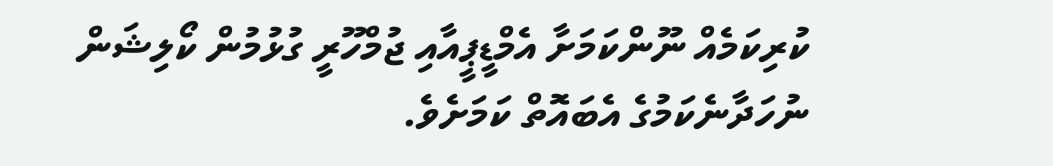ކުރިކަމެއް ނޫންކަމަށާ އެމްޑީޕީއާއި ޖުމްހޫރީ ގުޅުމުން ކޯލިޝަން ނުހަދާނެކަމުގެ އެބައޮތް ކަމަށެވެ.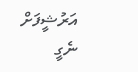އަރުޝީފަށް ނެގީ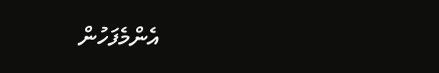އެންމެފަހުން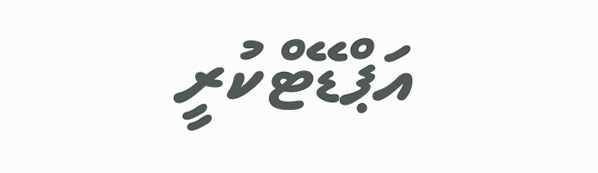އަޕްޑޭޓްކުރީ